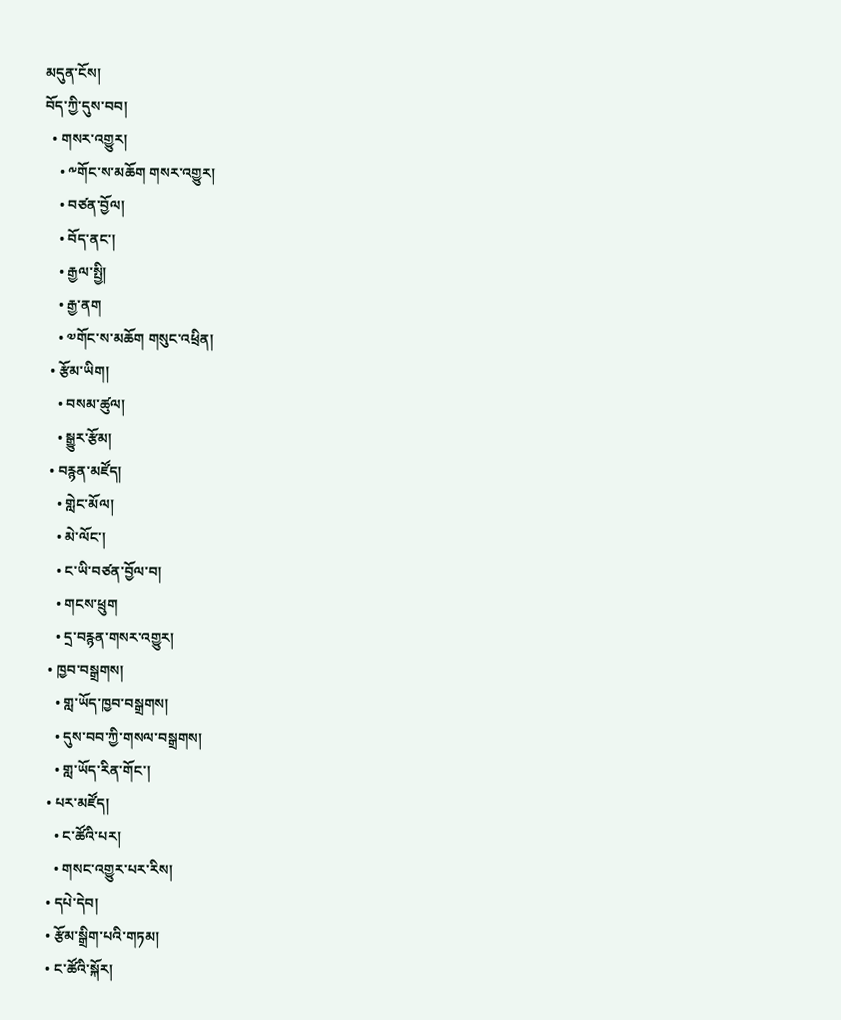མདུན་ངོས།
བོད་ཀྱི་དུས་བབ།
  • གསར་འགྱུར།
    • ༸གོང་ས་མཆོག གསར་འགྱུར།
    • བཙན་བྱོལ།
    • བོད་ནང་།
    • རྒྱལ་སྤྱི།
    • རྒྱ་ནག
    • ༧གོང་ས་མཆོག གསུང་འཕྲིན།
  • རྩོམ་ཡིག།
    • བསམ་ཚུལ།
    • སྒྱུར་རྩོམ།
  • བརྙན་མཛོད།
    • གླེང་མོལ།
    • མེ་ལོང་།
    • ང་ཡི་བཙན་བྱོལ་བ།
    • གངས་ཕྲུག
    • དྲ་བརྙན་གསར་འགྱུར།
  • ཁྱབ་བསྒྲགས།
    • གླ་ཡོད་ཁྱབ་བསྒྲགས།
    • དུས་བབ་ཀྱི་གསལ་བསྒྲགས།
    • གླ་ཡོད་རིན་གོང་།
  • པར་མཛོད།
    • ང་ཚོའི་པར།
    • གསང་འགྱུར་པར་རིས།
  • དཔེ་དེབ།
  • རྩོམ་སྒྲིག་པའི་གཏམ།
  • ང་ཚོའི་སྐོར།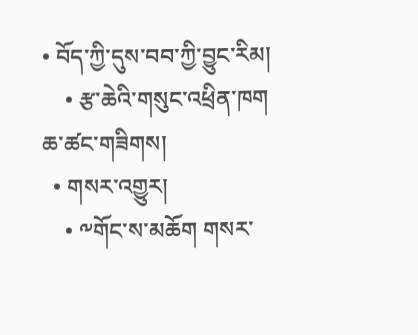• བོད་ཀྱི་དུས་བབ་ཀྱི་བྱུང་རིམ།
    • རྩ་ཆེའི་གསུང་འཕྲིན་ཁག
ཆ་ཚང་གཟིགས།
  • གསར་འགྱུར།
    • ༸གོང་ས་མཆོག གསར་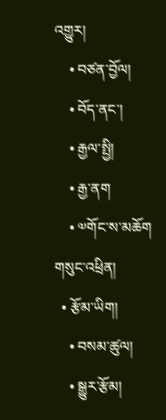འགྱུར།
    • བཙན་བྱོལ།
    • བོད་ནང་།
    • རྒྱལ་སྤྱི།
    • རྒྱ་ནག
    • ༧གོང་ས་མཆོག གསུང་འཕྲིན།
  • རྩོམ་ཡིག།
    • བསམ་ཚུལ།
    • སྒྱུར་རྩོམ།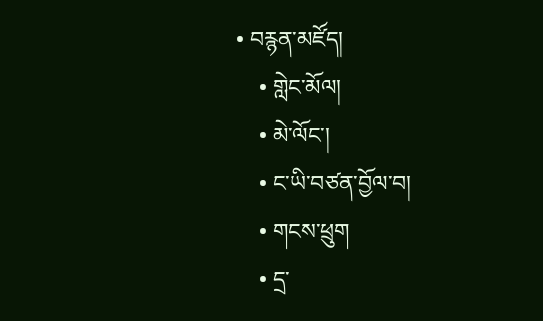• བརྙན་མཛོད།
    • གླེང་མོལ།
    • མེ་ལོང་།
    • ང་ཡི་བཙན་བྱོལ་བ།
    • གངས་ཕྲུག
    • དྲ་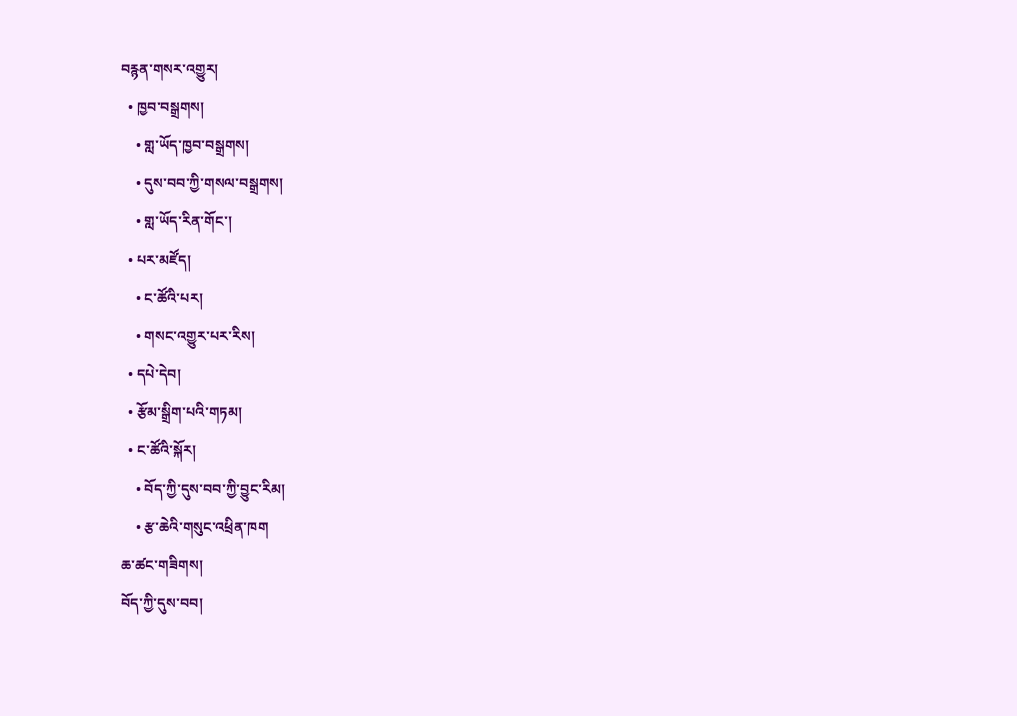བརྙན་གསར་འགྱུར།
  • ཁྱབ་བསྒྲགས།
    • གླ་ཡོད་ཁྱབ་བསྒྲགས།
    • དུས་བབ་ཀྱི་གསལ་བསྒྲགས།
    • གླ་ཡོད་རིན་གོང་།
  • པར་མཛོད།
    • ང་ཚོའི་པར།
    • གསང་འགྱུར་པར་རིས།
  • དཔེ་དེབ།
  • རྩོམ་སྒྲིག་པའི་གཏམ།
  • ང་ཚོའི་སྐོར།
    • བོད་ཀྱི་དུས་བབ་ཀྱི་བྱུང་རིམ།
    • རྩ་ཆེའི་གསུང་འཕྲིན་ཁག
ཆ་ཚང་གཟིགས།
བོད་ཀྱི་དུས་བབ།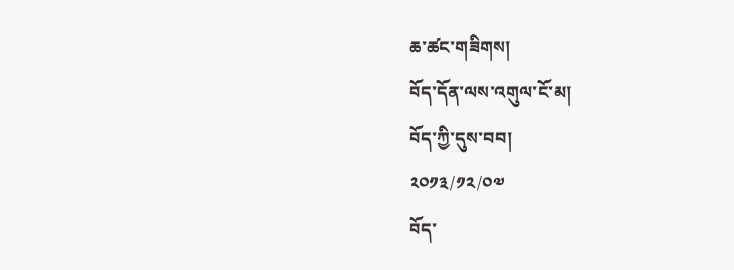ཆ་ཚང་གཟིགས།
བོད་དོན་ལས་འགུལ་ངོ་མ།
བོད་ཀྱི་དུས་བབ།
༢༠༡༣/༡༢/༠༧
བོད་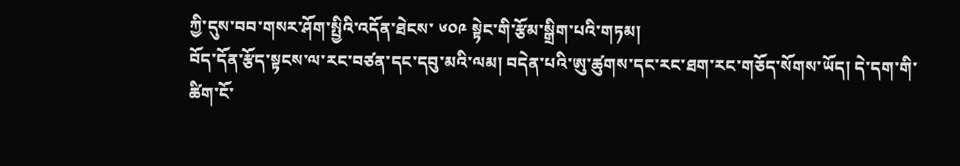ཀྱི་དུས་བབ་གསར་ཤོག་སྤྱིའི་འདོན་ཐེངས་ ༦༠༩ སྟེང་གི་རྩོམ་སྒྲིག་པའི་གཏམ།
བོད་དོན་རྩོད་སྟངས་ལ་རང་བཙན་དང་དབུ་མའི་ལམ། བདེན་པའི་ཨུ་ཚུགས་དང་རང་ཐག་རང་གཅོད་སོགས་ཡོད། དེ་དག་གི་ཚིག་ངོ་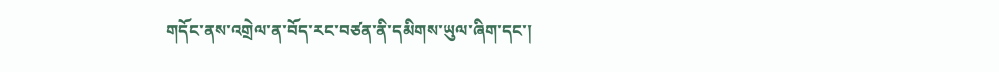གདོང་ནས་འགྲེལ་ན་བོད་རང་བཙན་ནི་དམིགས་ཡུལ་ཞིག་དང་།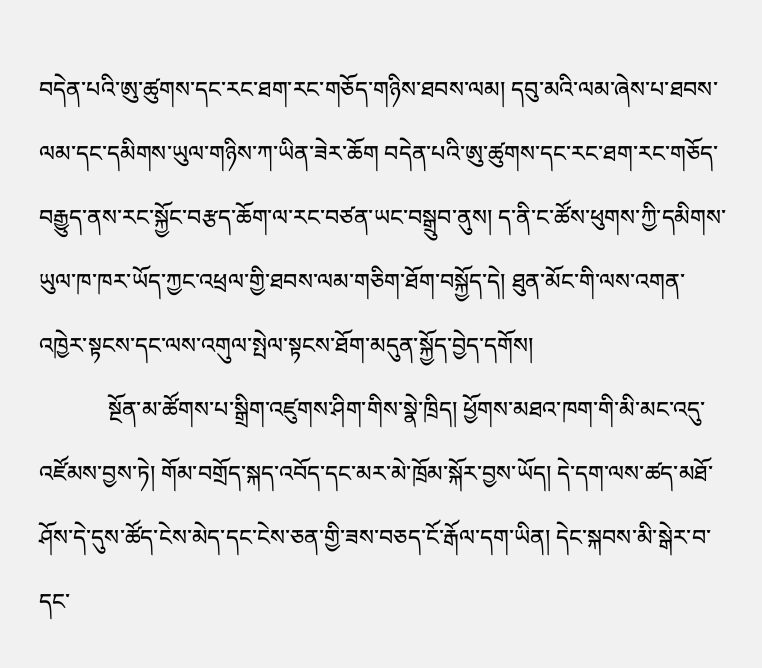བདེན་པའི་ཨུ་ཚུགས་དང་རང་ཐག་རང་གཅོད་གཉིས་ཐབས་ལམ། དབུ་མའི་ལམ་ཞེས་པ་ཐབས་ལམ་དང་དམིགས་ཡུལ་གཉིས་ཀ་ཡིན་ཟེར་ཆོག བདེན་པའི་ཨུ་ཚུགས་དང་རང་ཐག་རང་གཅོད་བརྒྱུད་ནས་རང་སྐྱོང་བརྩད་ཆོག་ལ་རང་བཙན་ཡང་བསྒྲུབ་ནུས། ད་ནི་ང་ཚོས་ཕུགས་ཀྱི་དམིགས་ཡུལ་ཁ་ཁར་ཡོད་ཀྱང་འཕྲལ་གྱི་ཐབས་ལམ་གཅིག་ཐོག་བསྐྱོད་དེ། ཐུན་མོང་གི་ལས་འགན་འཁྱེར་སྟངས་དང་ལས་འགུལ་སྤེལ་སྟངས་ཐོག་མདུན་སྐྱོད་བྱེད་དགོས།
            སྔོན་མ་ཚོགས་པ་སྒྲིག་འཛུགས་ཤིག་གིས་སྣེ་ཁྲིད། ཕྱོགས་མཐའ་ཁག་གི་མི་མང་འདུ་འཛོམས་བྱས་ཏེ། གོམ་བགྲོད་སྐད་འབོད་དང་མར་མེ་ཁྲོམ་སྐོར་བྱས་ཡོད། དེ་དག་ལས་ཚད་མཐོ་ཤོས་དེ་དུས་ཚོད་ངེས་མེད་དང་ངེས་ཅན་གྱི་ཟས་བཅད་ངོ་རྒོལ་དག་ཡིན། དེང་སྐབས་མི་སྒེར་བ་དང་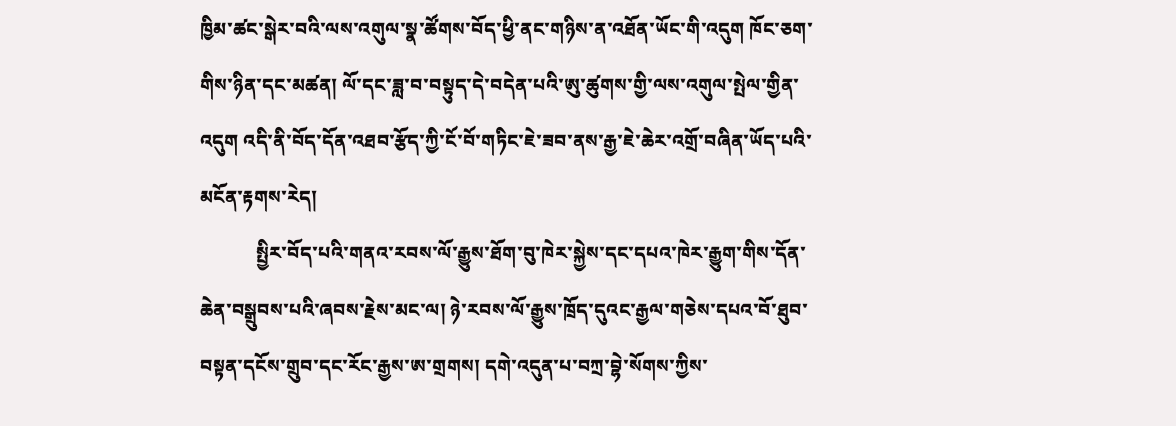ཁྱིམ་ཚང་སྒེར་བའི་ལས་འགུལ་སྣ་ཚོགས་བོད་ཕྱི་ནང་གཉིས་ན་འཐོན་ཡོང་གི་འདུག ཁོང་ཅག་གིས་ཉིན་དང་མཚན། ལོ་དང་ཟླ་བ་བསྟུད་དེ་བདེན་པའི་ཨུ་ཚུགས་གྱི་ལས་འགུལ་སྤེལ་གྱིན་འདུག འདི་ནི་བོད་དོན་འཐབ་རྩོད་ཀྱི་ངོ་བོ་གཏིང་ཇེ་ཟབ་ནས་རྒྱ་ཇེ་ཆེར་འགྲོ་བཞིན་ཡོད་པའི་མངོན་རྟགས་རེད།
            སྤྱིར་བོད་པའི་གནའ་རབས་ལོ་རྒྱུས་ཐོག་བུ་ཁེར་སྐྱེས་དང་དཔའ་ཁེར་རྒྱུག་གིས་དོན་ཆེན་བསྒྲུབས་པའི་ཞབས་རྗེས་མང་ལ། ཉེ་རབས་ལོ་རྒྱུས་ཁྲོད་དུའང་རྒྱལ་གཅེས་དཔའ་བོ་ཐུབ་བསྟན་དངོས་གྲུབ་དང་རོང་རྒྱས་ཨ་གྲགས། དགེ་འདུན་པ་བཀྲ་བྷེ་སོགས་ཀྱིས་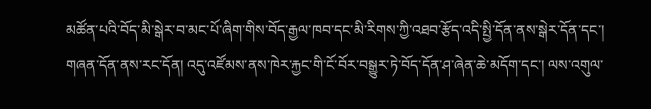མཚོན་པའི་བོད་མི་སྒེར་བ་མང་པོ་ཞིག་གིས་བོད་རྒྱལ་ཁབ་དང་མི་རིགས་ཀྱི་འཐབ་རྩོད་འདི་སྤྱི་དོན་ནས་སྒེར་དོན་དང་། གཞན་དོན་ནས་རང་དོན། འདུ་འཛོམས་ནས་ཁེར་རྐྱང་གི་ངོ་བོར་བསྒྱུར་ཏེ་བོད་དོན་ཤ་ཞེན་ཆེ་མདོག་དང་། ལས་འགུལ་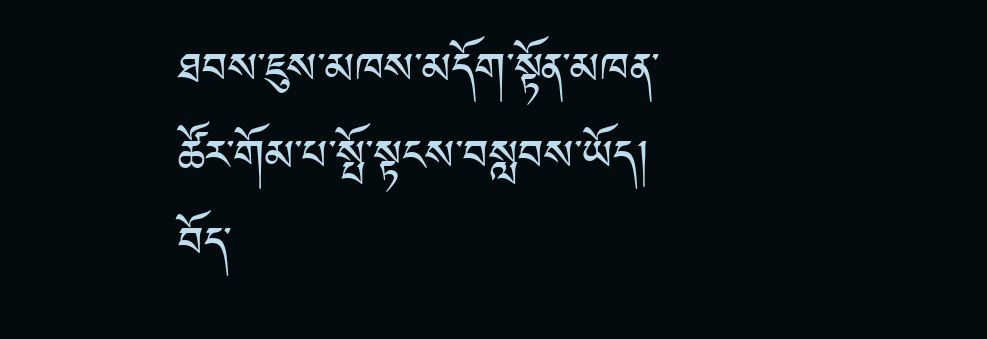ཐབས་ཇུས་མཁས་མདོག་སྟོན་མཁན་ཚོར་གོམ་པ་སྤོ་སྟངས་བསླབས་ཡོད། བོད་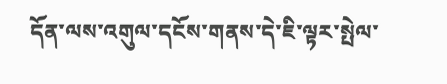དོན་ལས་འགུལ་དངོས་གནས་དེ་ཇི་ལྟར་སྤེལ་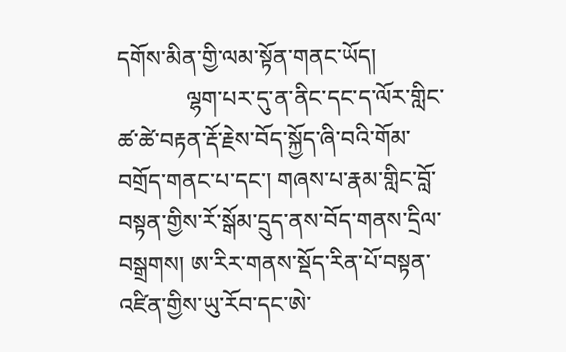དགོས་མིན་གྱི་ལམ་སྟོན་གནང་ཡོད།
            ལྷག་པར་དུ་ན་ནིང་དང་ད་ལོར་གླིང་ཚ་ཚེ་བརྟན་རྡོ་རྗེས་བོད་སྐྱོད་ཞི་བའི་གོམ་བགྲོད་གནང་པ་དང་། གཞས་པ་རྣམ་གླིང་བློ་བསྟན་གྱིས་རོ་སྒོམ་དྲུད་ནས་བོད་གནས་དྲིལ་བསྒྲགས། ཨ་རིར་གནས་སྡོད་རིན་པོ་བསྟན་འཛིན་གྱིས་ཡུ་རོབ་དང་ཨེ་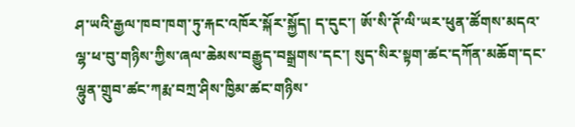ཤ་ཡའི་རྒྱལ་ཁབ་ཁག་ཏུ་རྐང་འཁོར་སྐོར་སྐྱོད། ད་དུང་། ཨོ་སི་ཊོ་ལི་ཡར་ཕུན་ཚོགས་མདའ་ལྷ་ཕ་བུ་གཉིས་ཀྱིས་ཞལ་ཆེམས་བརྒྱུད་བསྒྲགས་དང་། སུད་སིར་སྟག་ཚང་དཀོན་མཆོག་དང་ལྷུན་གྲུབ་ཚང་ཀརྨ་བཀྲ་ཤིས་ཁྱིམ་ཚང་གཉིས་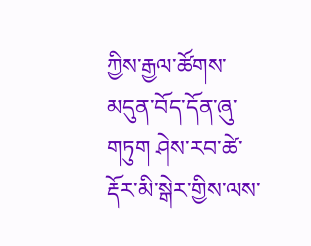ཀྱིས་རྒྱལ་ཚོགས་མདུན་བོད་དོན་ཞུ་གཏུག ཤེས་རབ་ཚེ་རྡོར་མི་སྒེར་གྱིས་ལས་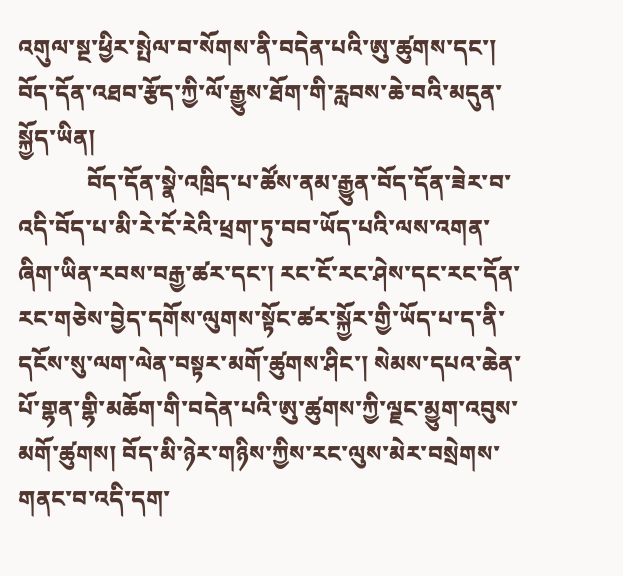འགུལ་སྔ་ཕྱིར་སྤེལ་བ་སོགས་ནི་བདེན་པའི་ཨུ་ཚུགས་དང་། བོད་དོན་འཐབ་རྩོད་ཀྱི་ལོ་རྒྱུས་ཐོག་གི་རླབས་ཆེ་བའི་མདུན་སྐྱོད་ཡིན།
            བོད་དོན་སྣེ་འཁྲིད་པ་ཚོས་ནམ་རྒྱུན་བོད་དོན་ཟེར་བ་འདི་བོད་པ་མི་རེ་ངོ་རེའི་ཕྲག་ཏུ་བབ་ཡོད་པའི་ལས་འགན་ཞིག་ཡིན་རབས་བརྒྱ་ཚར་དང་། རང་ངོ་རང་ཤེས་དང་རང་དོན་རང་གཅེས་བྱེད་དགོས་ལུགས་སྟོང་ཚར་སྐྱོར་གྱི་ཡོད་པ་ད་ནི་དངོས་སུ་ལག་ལེན་བསྟར་མགོ་ཚུགས་ཤིང་། སེམས་དཔའ་ཆེན་པོ་གྷན་གྷི་མཆོག་གི་བདེན་པའི་ཨུ་ཚུགས་ཀྱི་ལྗང་མྱུག་འབུས་མགོ་ཚུགས། བོད་མི་ཉེར་གཉིས་ཀྱིས་རང་ལུས་མེར་བསྲེགས་གནང་བ་འདི་དག་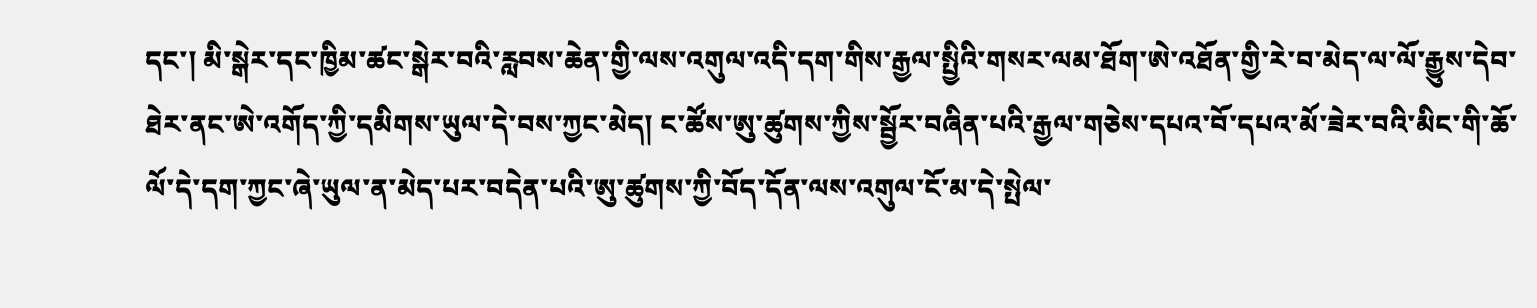དང་། མི་སྒེར་དང་ཁྱིམ་ཚང་སྒེར་བའི་རླབས་ཆེན་གྱི་ལས་འགུལ་འདི་དག་གིས་རྒྱལ་སྤྱིའི་གསར་ལམ་ཐོག་ཨེ་འཐོན་གྱི་རེ་བ་མེད་ལ་ལོ་རྒྱུས་དེབ་ཐེར་ནང་ཨེ་འགོད་ཀྱི་དམིགས་ཡུལ་དེ་བས་ཀྱང་མེད། ང་ཚོས་ཨུ་ཚུགས་ཀྱིས་སྦྱོར་བཞིན་པའི་རྒྱལ་གཅེས་དཔའ་བོ་དཔའ་མོ་ཟེར་བའི་མིང་གི་ཆོ་ལོ་དེ་དག་ཀྱང་ཞེ་ཡུལ་ན་མེད་པར་བདེན་པའི་ཨུ་ཚུགས་ཀྱི་བོད་དོན་ལས་འགུལ་ངོ་མ་དེ་སྤེལ་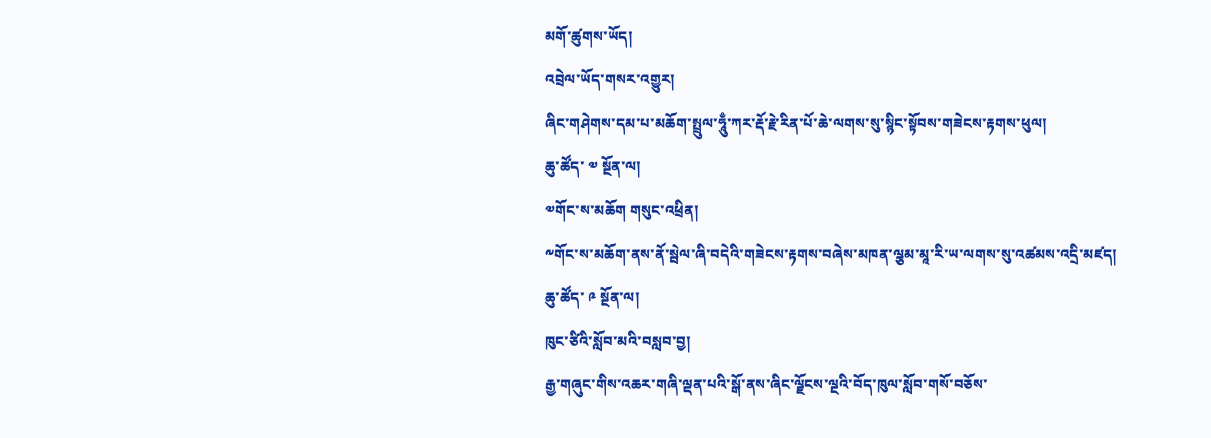མགོ་ཚུགས་ཡོད།
འབྲེལ་ཡོད་གསར་འགྱུར།
ཞིང་གཤེགས་དམ་པ་མཆོག་སྤྲུལ་ཧཱུྃ་ཀར་རྡོ་རྗེ་རིན་པོ་ཆེ་ལགས་སུ་སྙིང་སྟོབས་གཟེངས་རྟགས་ཕུལ།
ཆུ་ཚོད་ ༧ སྔོན་ལ།
༧གོང་ས་མཆོག གསུང་འཕྲིན།
༸གོང་ས་མཆོག་ནས་ནོ་སྦེལ་ཞི་བདེའི་གཟེངས་རྟགས་བཞེས་མཁན་ལྕམ་མཱ་རི་ཡ་ལགས་སུ་འཚམས་འདྲི་མཛད།
ཆུ་ཚོད་ ༩ སྔོན་ལ།
ཁུང་ཙིའི་སློབ་མའི་བསླབ་བྱ།
རྒྱ་གཞུང་གིས་འཆར་གཞི་ལྡན་པའི་སྒོ་ནས་ཞིང་ལྗོངས་ལྔའི་བོད་ཁུལ་སློབ་གསོ་བཅོས་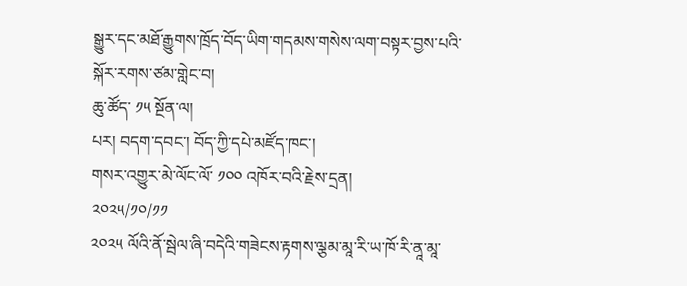སྒྱུར་དང་མཐོ་རྒྱུགས་ཁྲོད་བོད་ཡིག་གདམས་གསེས་ལག་བསྟར་བྱས་པའི་སྐོར་རགས་ཙམ་གླེང་བ།
ཆུ་ཚོད་ ༡༥ སྔོན་ལ།
པར། བདག་དབང་། བོད་ཀྱི་དཔེ་མཛོད་ཁང་།
གསར་འགྱུར་མེ་ལོང་ལོ་ ༡༠༠ འཁོར་བའི་རྗེས་དྲན།
༢༠༢༥/༡༠/༡༡
༢༠༢༥ ལོའི་ནོ་སྦེལ་ཞི་བདེའི་གཟེངས་རྟགས་ལྕམ་མཱ་རི་ཡ་ཁོ་རི་ནཱ་མཱ་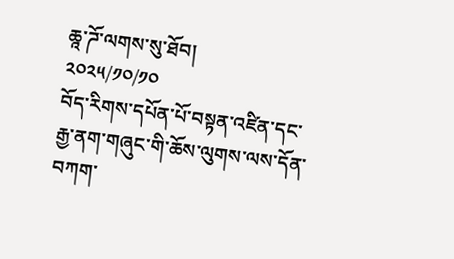ཆཱ་ཌོ་ལགས་སུ་ཐོབ།
༢༠༢༥/༡༠/༡༠
བོད་རིགས་དཔོན་པོ་བསྟན་འཛིན་དང་རྒྱ་ནག་གཞུང་གི་ཆོས་ལུགས་ལས་དོན་བཀག་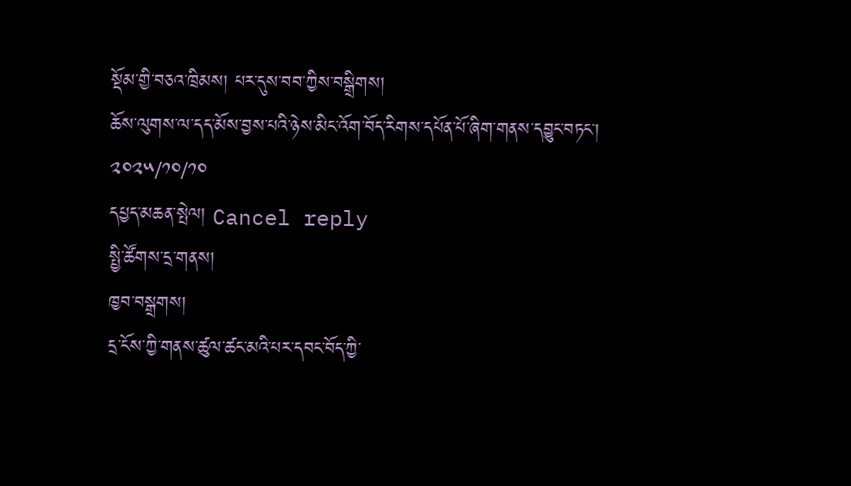སྡོམ་གྱི་བཅའ་ཁྲིམས། པར་དུས་བབ་ཀྱིས་བསྒྲིགས།
ཆོས་ལུགས་ལ་དད་མོས་བྱས་པའི་ཉེས་མིང་འོག་བོད་རིགས་དཔོན་པོ་ཞིག་གནས་དབྱུང་བཏང་།
༢༠༢༥/༡༠/༡༠
དཔྱད་མཆན་སྤེལ། Cancel reply
སྤྱི་ཚོགས་དྲ་གནས།
ཁྱབ་བསྒྲགས།
དྲ་ངོས་ཀྱི་གནས་ཚུལ་ཚང་མའི་པར་དབང་བོད་ཀྱི་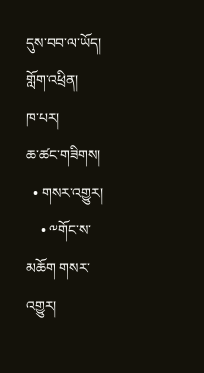དུས་བབ་ལ་ཡོད།
གློག་འཕྲིན།
ཁ་པར།
ཆ་ཚང་གཟིགས།
  • གསར་འགྱུར།
    • ༸གོང་ས་མཆོག གསར་འགྱུར།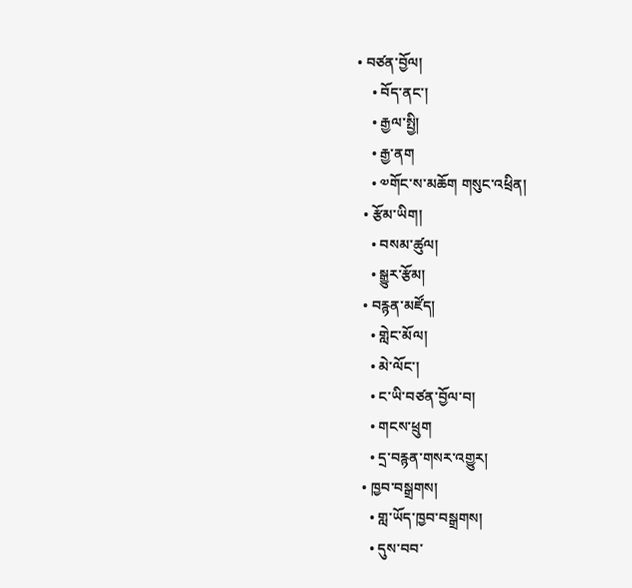• བཙན་བྱོལ།
    • བོད་ནང་།
    • རྒྱལ་སྤྱི།
    • རྒྱ་ནག
    • ༧གོང་ས་མཆོག གསུང་འཕྲིན།
  • རྩོམ་ཡིག།
    • བསམ་ཚུལ།
    • སྒྱུར་རྩོམ།
  • བརྙན་མཛོད།
    • གླེང་མོལ།
    • མེ་ལོང་།
    • ང་ཡི་བཙན་བྱོལ་བ།
    • གངས་ཕྲུག
    • དྲ་བརྙན་གསར་འགྱུར།
  • ཁྱབ་བསྒྲགས།
    • གླ་ཡོད་ཁྱབ་བསྒྲགས།
    • དུས་བབ་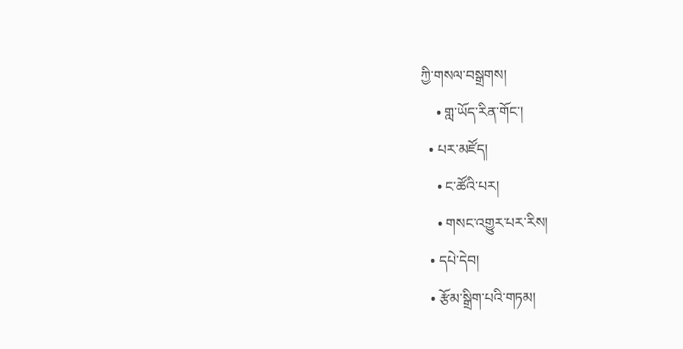ཀྱི་གསལ་བསྒྲགས།
    • གླ་ཡོད་རིན་གོང་།
  • པར་མཛོད།
    • ང་ཚོའི་པར།
    • གསང་འགྱུར་པར་རིས།
  • དཔེ་དེབ།
  • རྩོམ་སྒྲིག་པའི་གཏམ།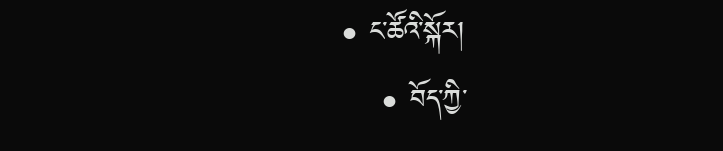• ང་ཚོའི་སྐོར།
    • བོད་ཀྱི་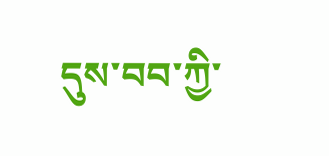དུས་བབ་ཀྱི་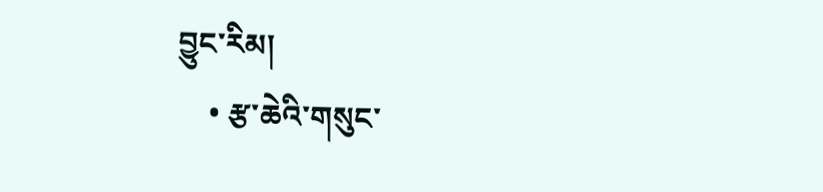བྱུང་རིམ།
    • རྩ་ཆེའི་གསུང་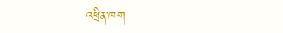འཕྲིན་ཁག